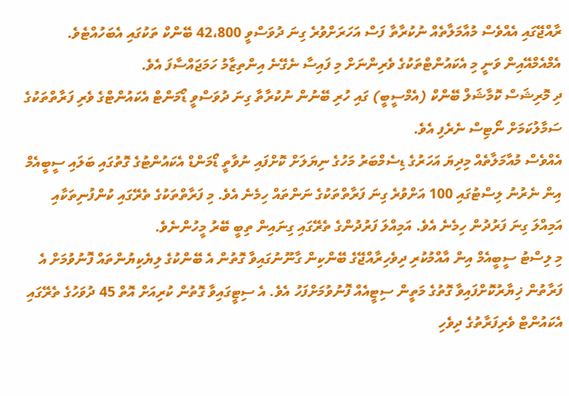ރާއްޖޭގައި އެއްވެސް މުއާމަލާތެއް ނުކުރާތާ ފަސް އަހަރަށްވުރެ ގިނަ ދުވަސްވީ 42،800 ބޭންކް ތަކުގައި އެބަހުއްޓެވެ. އެމްއެމްއޭއިން ވަނީ މި އެކައުންޓްތަކުގެ ވެރިންނަށް މި ފައިސާ ނެގޭނެ އިންތިޒާމު ހަމަޖައްސާފަ އެވެ.
ދި މޮރިޝަސް ކޮމާޝަލް ބޭންކް (އެމްސީބީ) ގައި ހުރި ބޭނުން ނުކުރާތާ ގިނަ ދުވަސްވީ ޑޯމަންޓް އެކައުންޓްގެ ވެރި ފަރާތްތަކުގެ ސަމާލުކަމަށް ނޯޓިސް ނެރެފި އެވެ.
އެއްވެސް މުއާމަލާތެއް މިދިޔަ އަހަރުގެ ޑިސެމްބަރު މަހުގެ ނިޔަލަށް ކޮށްފައި ނުވާތީ ޑޯމަންޑް އެކައުންޓުގެ ގޮތުގައި ބަލައި ސީބީއެމް އިން ނެރުނު ލިސްޓުގައި 100 އަށްވުރެ ގިނަ ފަރާތްތަކުގެ ނަންތައް ހިމެނެ އެވެ. މި ފަރާތްތަކުގެ ތެރޭގައި ކުންފުނިތަކާއި އަމިއްލަ ގިނަ ފަރުދުން ހިމެނެ އެވެ. އަމިއްލަ ފަރުދުންގެ ތެރޭގައި ގިނައިން ތިބީ ބޭރު މީހުންނެވެ.
މި ލިސްޓު ސީބީއެމް އިން އާއްމުކުރި ދިވެހިރާއްޖޭގެ ބޭންކިން ގާނޫނުގައިވާ ގޮތުން އެ ބޭންކުގެ ލިޔެކިޔުންތައް ފޮނުވުމަށް އެ ފަރާތުން ޚިޔާރުކޮށްފައިވާ ގޮތުގެ މަތީން ސިޓީއެއް ފޮނުވުމަށްފަހު އެވެ. އެ ސިޓީގައިވާ ގޮތުން ކުރިއަށް އޮތް 45 ދުވަހުގެ ތެރޭގައި އެކައުންޓް ވެރިފަރާތުގެ ދިވެހި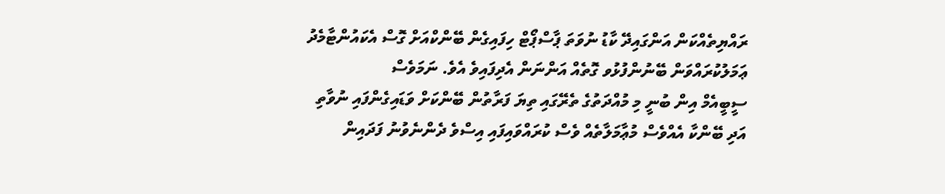ރައްޔިތެއްކަން އަންގައިދޭ ކާޑު ނުވަތަ ޕާސްޕޯޓް ހިފައިގެން ބޭންކްއަށް ގޮސް އެކައުންޓާމެދު ޢަމަލުކުރައްވަން ބޭނުންފުޅުވ ގޮތެއް އަންނަން އެދިފައިވެ އެވެ. ނަމަވެސް
ސީބީއެމް އިން ބުނީ މި މުއްދަތުގެ ތެރޭގައި ތިޔަ ފަރާތުން ބޭންކަށް ވަޑައިގެންފައި ނުވާތި އަދި ބޭންކާ އެއްވެސް މުޢާމަލާތެއް ވެސް ކުރައްވައިފައި އިސްވެ ދެންނެވުނު ފަދައިން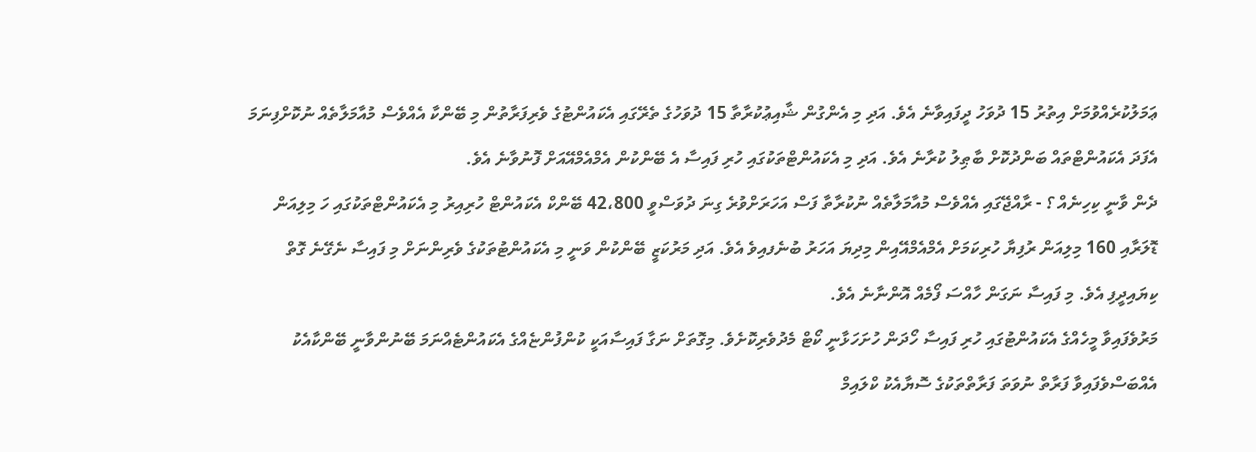ޢަމަލުކުރެއްވުމަށް އިތުރު 15 ދުވަހު ދީފައިވާނެ އެވެ. އަދި މި އެންގުން ޝާއިޢުކުރާތާ 15 ދުވަހުގެ ތެރޭގައި އެކައުންޓުގެ ވެރިފަރާތުން މި ބޭންކާ އެއްވެސް މުއާމަލާތެއް ނުކޮށްފިނަމަ އެފަދަ އެކައުންޓްތައް ބަންދުކޮށް ބާޠިލު ކުރާނެ އެވެ. އަދި މި އެކައުންޓްތަކުގައި ހުރި ފައިސާ އެ ބޭންކުން އެމްއެމްއޭއަށް ފޮނުވާނެ އެވެ.
ދެން ވާނީ ކިހިނެއް ؟ - ރާއްޖޭގައި އެއްވެސް މުއާމަލާތެއް ނުކުރާތާ ފަސް އަހަރަށްވުރެ ގިނަ ދުވަސްވީ 42،800 ބޭންކް އެކައުންޓް ހުރިއިރު މި އެކައުންޓްތަކުގައި ހަ މިލިއަން ޑޮލަރާއި 160 މިލިއަން ރުފިޔާ ހުރިކަމަށް އެމްއެމްއޭއިން މިދިޔަ އަހަރު ބުނެފއިވެ އެވެ. އަދި މަރުކަޒީ ބޭންކުން ވަނީ މި އެކައުންޓުތަކުގެ ވެރިންނަށް މި ފައިސާ ނެގޭނެ ގޮތް ކިޔައިދީފި އެވެ. މި ފައިސާ ނަގަން ހާއްސަ ފޯމެއް އޮންނާނެ އެވެ.
މަރުވެފައިވާ މީހެއްގެ އެކައުންޓުގައި ހުރި ފައިސާ ހޯދަން ހުށަހަޅާނީ ކޯޓް މެދުވެރިކޮށެވެ. މިގޮތަށް ނަގާ ފައިސާއަކީ ކުންފުންޏެއްގެ އެކައުންޓެއްނަމަ ބޭނުންވާނީ ބޭންކާއެކު އެއްބަސްވެފައިވާ ފަރާތް ނުވަތަ ފަރާތްތަކުގެ ސޮޔާއެކު ކްލައިމް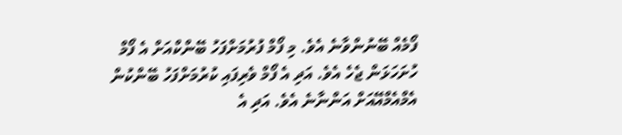ފޯމެއް ބޭނުންވާނެ އެވެ. މި ފޯމް ފުރުމަށްފަހު ބޭންކްއަށް އެ ފޯމް ހުށަހަޅަން ޖެހެ އެވެ. އަދި އެ ފޯމް ވެރިފައި ކުރުމަށްފަހު ބޭންކުން އެމްއެމްއޭއަށް އަންނާނެ އެވެ. އަދި އެ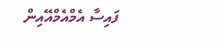ފައިސާ އެމްއެމްއޭއިން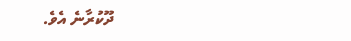ދޫކުރާނެ އެވެ.